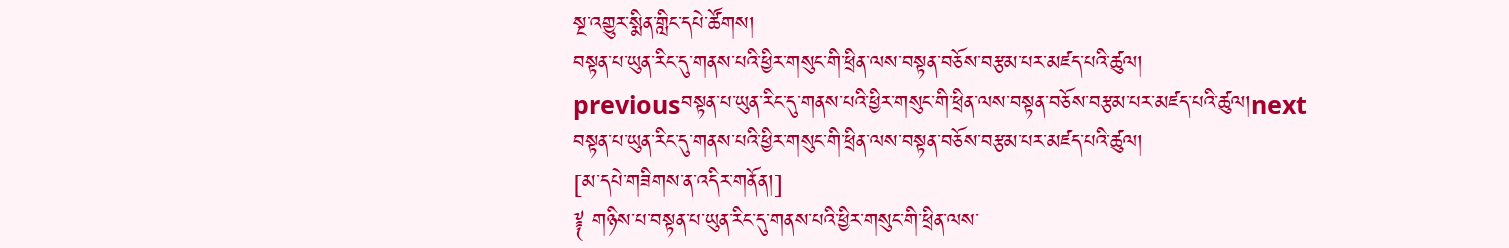སྔ་འགྱུར་སྨིན་གླིང་དཔེ་ཚོགས།
བསྟན་པ་ཡུན་རིང་དུ་གནས་པའི་ཕྱིར་གསུང་གི་ཕྲིན་ལས་བསྟན་བཅོས་བརྩམ་པར་མཛད་པའི་ཚུལ།
previousབསྟན་པ་ཡུན་རིང་དུ་གནས་པའི་ཕྱིར་གསུང་གི་ཕྲིན་ལས་བསྟན་བཅོས་བརྩམ་པར་མཛད་པའི་ཚུལ།next
བསྟན་པ་ཡུན་རིང་དུ་གནས་པའི་ཕྱིར་གསུང་གི་ཕྲིན་ལས་བསྟན་བཅོས་བརྩམ་པར་མཛད་པའི་ཚུལ།
[མ་དཔེ་གཟིགས་ན་འདིར་གནོན།]
༈ གཉིས་པ་བསྟན་པ་ཡུན་རིང་དུ་གནས་པའི་ཕྱིར་གསུང་གི་ཕྲིན་ལས་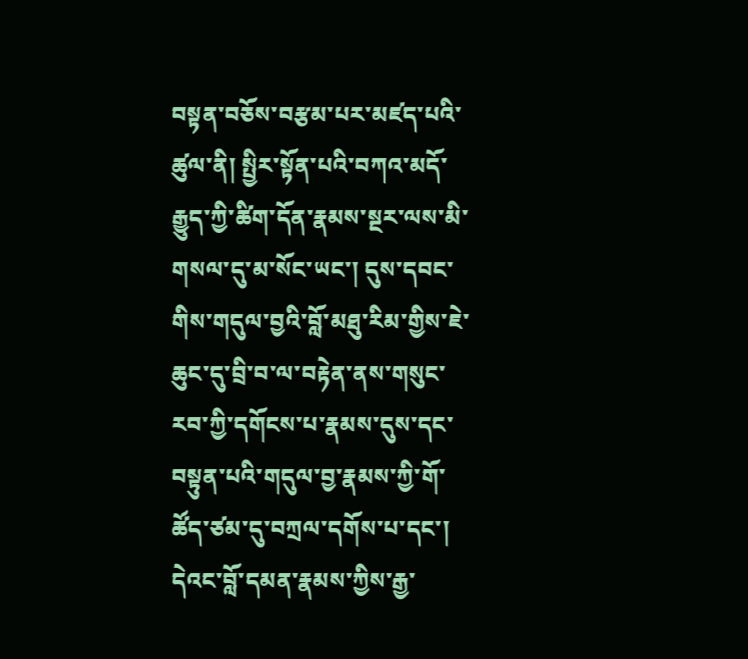བསྟན་བཅོས་བརྩམ་པར་མཛད་པའི་ཚུལ་ནི། སྤྱིར་སྟོན་པའི་བཀའ་མདོ་རྒྱུད་ཀྱི་ཚིག་དོན་རྣམས་སྔར་ལས་མི་གསལ་དུ་མ་སོང་ཡང་། དུས་དབང་གིས་གདུལ་བྱའི་བློ་མཐུ་རིམ་གྱིས་ཇེ་ཆུང་དུ་བྲི་བ་ལ་བརྟེན་ནས་གསུང་རབ་ཀྱི་དགོངས་པ་རྣམས་དུས་དང་བསྟུན་པའི་གདུལ་བྱ་རྣམས་ཀྱི་གོ་ཚོད་ཙམ་དུ་བཀྲལ་དགོས་པ་དང་། དེའང་བློ་དམན་རྣམས་ཀྱིས་རྒྱ་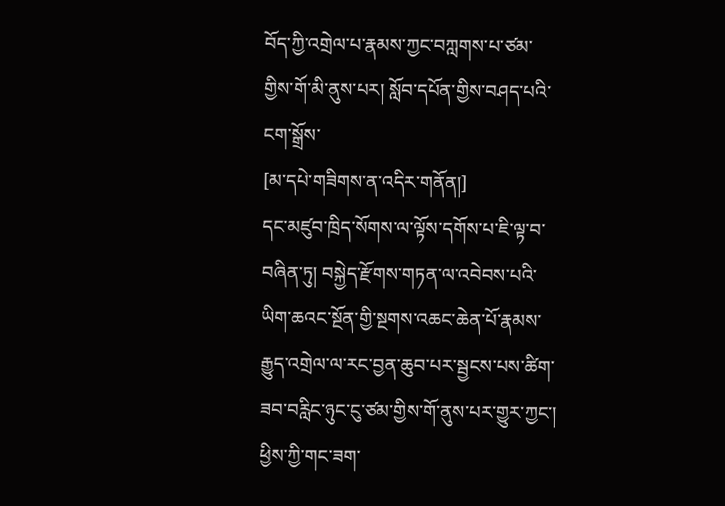བོད་ཀྱི་འགྲེལ་པ་རྣམས་ཀྱང་བཀླགས་པ་ཙམ་གྱིས་གོ་མི་ནུས་པར། སློབ་དཔོན་གྱིས་བཤད་པའི་ངག་སྒྲོས་
[མ་དཔེ་གཟིགས་ན་འདིར་གནོན།]
དང་མཛུབ་ཁྲིད་སོགས་ལ་ལྟོས་དགོས་པ་ཇི་ལྟ་བ་བཞིན་ཏུ། བསྐྱེད་རྫོགས་གཏན་ལ་འབེབས་པའི་ཡིག་ཆའང་སྔོན་གྱི་སྔགས་འཆང་ཆེན་པོ་རྣམས་རྒྱུད་འགྲེལ་ལ་རང་བྱན་ཆུབ་པར་སྦྱངས་པས་ཚིག་ཟབ་བརླིང་ཉུང་ངུ་ཙམ་གྱིས་གོ་ནུས་པར་གྱུར་ཀྱང་། ཕྱིས་ཀྱི་གང་ཟག་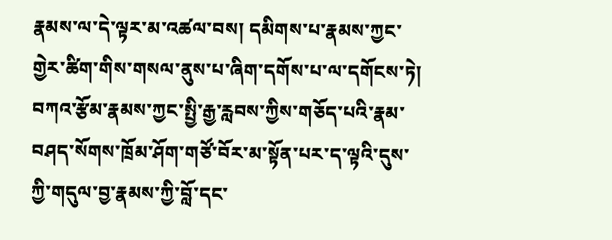རྣམས་ལ་དེ་ལྟར་མ་འཚལ་བས། དམིགས་པ་རྣམས་ཀྱང་གྱེར་ཚིག་གིས་གསལ་ནུས་པ་ཞིག་དགོས་པ་ལ་དགོངས་ཏེ། བཀའ་རྩོམ་རྣམས་ཀྱང་སྤྱི་རྒྱ་རླབས་ཀྱིས་གཅོད་པའི་རྣམ་བཤད་སོགས་ཁྲོམ་ཤོག་གཙོ་བོར་མ་སྟོན་པར་ད་ལྟའི་དུས་ཀྱི་གདུལ་བྱ་རྣམས་ཀྱི་བློ་དང་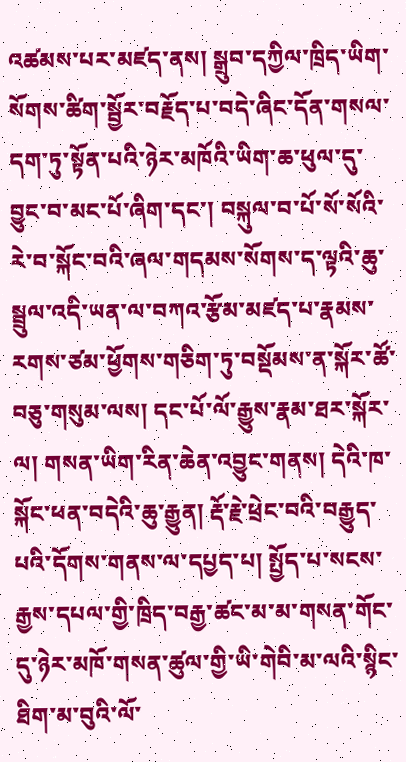འཚམས་པར་མཛད་ནས། སྒྲུབ་དཀྱིལ་ཁྲིད་ཡིག་སོགས་ཚིག་སྦྱོར་བརྗོད་པ་བདེ་ཞིང་དོན་གསལ་དག་ཏུ་སྟོན་པའི་ཉེར་མཁོའི་ཡིག་ཆ་ཕུལ་དུ་བྱུང་བ་མང་པོ་ཞིག་དང་། བསྐུལ་བ་པོ་སོ་སོའི་རེ་བ་སྐོང་བའི་ཞལ་གདམས་སོགས་ད་ལྟའི་ཆུ་སྦྲུལ་འདི་ཡན་ལ་བཀའ་རྩོམ་མཛད་པ་རྣམས་རགས་ཙམ་ཕྱོགས་གཅིག་ཏུ་བསྡོམས་ན་སྐོར་ཚོ་བཅུ་གསུམ་ལས། དང་པོ་ལོ་རྒྱུས་རྣམ་ཐར་སྐོར་ལ། གསན་ཡིག་རིན་ཆེན་འབྱུང་གནས། དེའི་ཁ་སྐོང་ཕན་བདེའི་ཆུ་རྒྱུན། རྡོ་རྗེ་ཕྲེང་བའི་བརྒྱུད་པའི་དོགས་གནས་ལ་དཔྱད་པ། སྤྱོད་པ་སངས་རྒྱས་དཔལ་གྱི་ཁྲིད་བརྒྱ་ཚང་མ་མ་གསན་གོང་དུ་ཉེར་མཁོ་གསན་ཚུལ་གྱི་ཡི་གེབི་མ་ལའི་སྙིང་ཐིག་མ་བུའི་ལོ་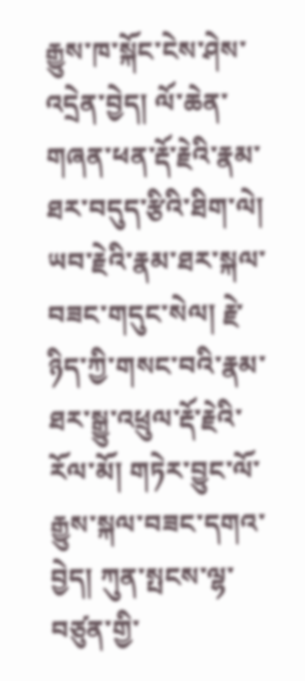རྒྱུས་ཁ་སྐོང་ངེས་ཤེས་འདྲེན་བྱེད། ལོ་ཆེན་གཞན་ཕན་རྡོ་རྗེའི་རྣམ་ཐར་བདུད་རྩིའི་ཐིག་ལེ། ཡབ་རྗེའི་རྣམ་ཐར་སྐལ་བཟང་གདུང་སེལ། རྗེ་ཉིད་ཀྱི་གསང་བའི་རྣམ་ཐར་སྒྱུ་འཕྲུལ་རྡོ་རྗེའི་རོལ་མོ། གཏེར་བྱུང་ལོ་རྒྱུས་སྐལ་བཟང་དགའ་བྱེད། ཀུན་སྤངས་ལྷ་བཙུན་གྱི་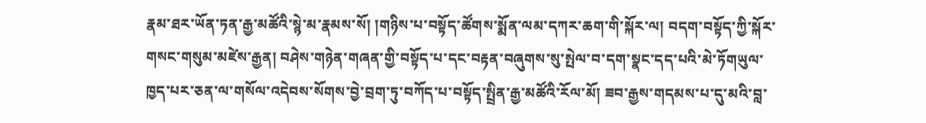རྣམ་ཐར་ཡོན་ཏན་རྒྱ་མཚོའི་སྙེ་མ་རྣམས་སོ། །གཉིས་པ་བསྟོད་ཚོགས་སྨོན་ལམ་དཀར་ཆག་གི་སྐོར་ལ། བདག་བསྟོད་ཀྱི་སྐོར་གསང་གསུམ་མཛེས་རྒྱན། བཤེས་གཉེན་གཞན་གྱི་བསྟོད་པ་དང་བརྟན་བཞུགས་སུ་སྤེལ་བ་དག་སྣང་དད་པའི་མེ་ཏོགཡུལ་ཁྱད་པར་ཅན་ལ་གསོལ་འདེབས་སོགས་བྱེ་བྲག་ཏུ་བཀོད་པ་བསྟོད་སྤྲིན་རྒྱ་མཚོའི་རོལ་མོ། ཟབ་རྒྱས་གདམས་པ་དུ་མའི་བླ་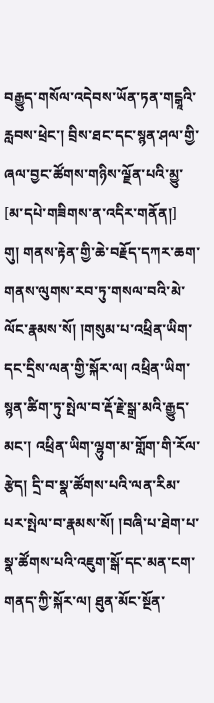བརྒྱུད་གསོལ་འདེབས་ཡོན་ཏན་གངྒཱའི་རླབས་ཕྲེང་། བྲིས་ཐང་དང་སྙན་ཤལ་གྱི་ཞལ་བྱང་ཚོགས་གཉིས་ལྗོན་པའི་མྱུ་
[མ་དཔེ་གཟིགས་ན་འདིར་གནོན།]
གུ། གནས་རྟེན་གྱི་ཆེ་བརྗོད་དཀར་ཆག་གནས་ལུགས་རབ་ཏུ་གསལ་བའི་མེ་ལོང་རྣམས་སོ། །གསུམ་པ་འཕྲིན་ཡིག་དང་དྲིས་ལན་གྱི་སྐོར་ལ། འཕྲིན་ཡིག་སྙན་ཚིག་ཏུ་སྤེལ་བ་རྡོ་རྗེ་སྒྲ་མའི་རྒྱུད་མང་། འཕྲིན་ཡིག་ལྷུག་མ་གློག་གི་རོལ་རྩེད། དྲི་བ་སྣ་ཚོགས་པའི་ལན་རིམ་པར་སྤེལ་བ་རྣམས་སོ། །བཞི་པ་ཐེག་པ་སྣ་ཚོགས་པའི་འཇུག་སྒོ་དང་མན་ངག་གནད་ཀྱི་སྐོར་ལ། ཐུན་མོང་སྔོན་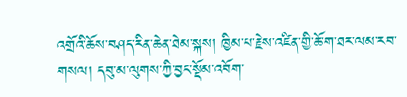འགྲོའི་ཆོས་བཤད་རིན་ཆེན་ཐེམ་སྐས། ཁྱིམ་པ་རྗེས་འཛིན་གྱི་ཆོ་ག་ཐར་ལམ་རབ་གསལ། དབུ་མ་ལུགས་ཀྱི་བྱང་སྡོམ་འབོག་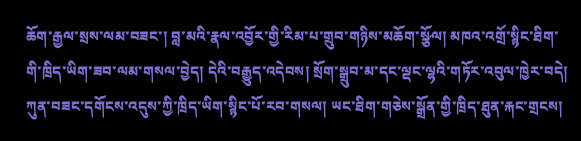ཆོག་རྒྱལ་སྲས་ལམ་བཟང་། བླ་མའི་རྣལ་འབྱོར་གྱི་རིམ་པ་གྲུབ་གཉིས་མཆོག་སྩོལ། མཁའ་འགྲོ་སྙིང་ཐིག་གི་ཁྲིད་ཡིག་ཟབ་ལམ་གསལ་བྱེད། དེའི་བརྒྱུད་འདེབས། སྲོག་སྒྲུབ་མ་དང་ལྡང་ལྷའི་གཏོར་འབུལ་ཁྱེར་བདེ། ཀུན་བཟང་དགོངས་འདུས་ཀྱི་ཁྲིད་ཡིག་སྙིང་པོ་རབ་གསལ། ཡང་ཐིག་གཅེས་སྒྲོན་གྱི་ཁྲིད་ཐུན་རྐང་གྲངས།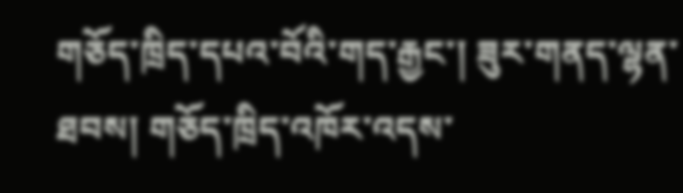གཅོད་ཁྲིད་དཔའ་བོའི་གད་རྒྱང་། ཟུར་གནད་ལྷན་ཐབས། གཅོད་ཁྲིད་འཁོར་འདས་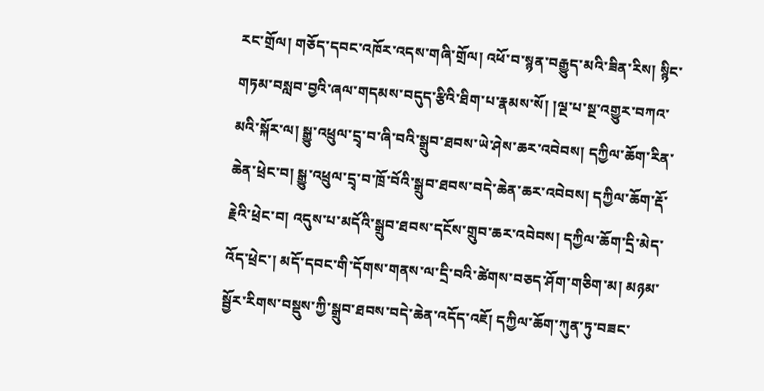རང་གྲོལ། གཅོད་དབང་འཁོར་འདས་གཞི་གྲོལ། འཕོ་བ་སྙན་བརྒྱུད་མའི་ཟིན་རིས། སྙིང་གཏམ་བསླབ་བྱའི་ཞལ་གདམས་བདུད་རྩིའི་ཐིག་པ་རྣམས་སོ། །ལྔ་པ་སྔ་འགྱུར་བཀའ་མའི་སྐོར་ལ། སྒྱུ་འཕྲུལ་དྲྭ་བ་ཞི་བའི་སྒྲུབ་ཐབས་ཡེ་ཤེས་ཆར་འབེབས། དཀྱིལ་ཆོག་རིན་ཆེན་ཕྲེང་བ། སྒྱུ་འཕྲུལ་དྲྭ་བ་ཁྲོ་བོའི་སྒྲུབ་ཐབས་བདེ་ཆེན་ཆར་འབེབས། དཀྱིལ་ཆོག་རྡོ་རྗེའི་ཕྲེང་བ། འདུས་པ་མདོའི་སྒྲུབ་ཐབས་དངོས་གྲུབ་ཆར་འབེབས། དཀྱིལ་ཆོག་དྲི་མེད་འོད་ཕྲེང་། མདོ་དབང་གི་དོགས་གནས་ལ་དྲི་བའི་ཚེགས་བཅད་ཤོག་གཅིག་མ། མཉམ་སྦྱོར་རིགས་བསྡུས་ཀྱི་སྒྲུབ་ཐབས་བདེ་ཆེན་འདོད་འཇོ། དཀྱིལ་ཆོག་ཀུན་ཏུ་བཟང་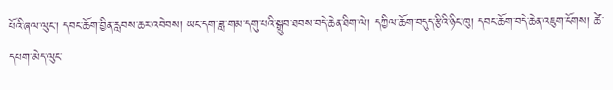པོའི་ཞལ་ལུང་། དབང་ཆོག་བྱིན་རླབས་ཆར་འབེབས། ཡང་དག་ཟླ་གམ་དགུ་པའི་སྒྲུབ་ཐབས་བདེ་ཆེན་ཐིག་ལེ། དཀྱིལ་ཆོག་བདུད་རྩིའི་ཉིང་ཁུ། དབང་ཆོག་བདེ་ཆེན་འཇུག་ངོགས། ཚེ་དཔག་མེད་ལུང་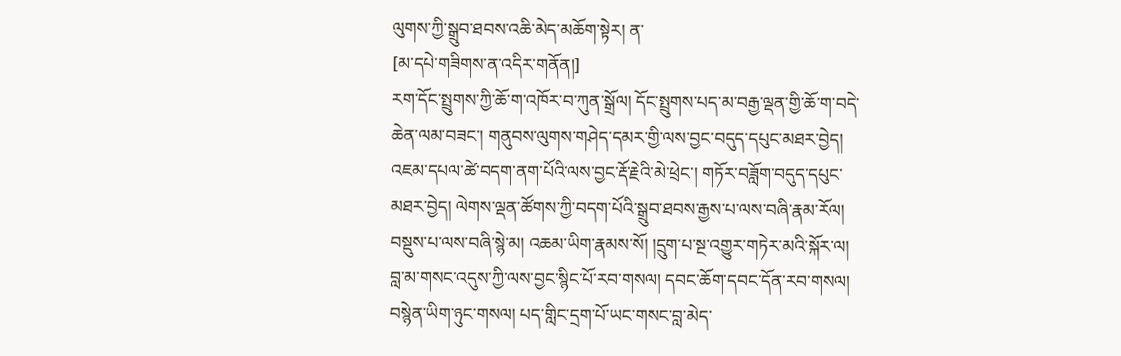ལུགས་ཀྱི་སྒྲུབ་ཐབས་འཆི་མེད་མཆོག་སྟེར། ན་
[མ་དཔེ་གཟིགས་ན་འདིར་གནོན།]
རག་དོང་སྤྲུགས་ཀྱི་ཆོ་ག་འཁོར་བ་ཀུན་སྒྲོལ། དོང་སྤྲུགས་པད་མ་བརྒྱ་ལྡན་གྱི་ཆོ་ག་བདེ་ཆེན་ལམ་བཟང་། གནུབས་ལུགས་གཤེད་དམར་གྱི་ལས་བྱང་བདུད་དཔུང་མཐར་བྱེད། འཇམ་དཔལ་ཚེ་བདག་ནག་པོའི་ལས་བྱང་རྡོ་རྗེའི་མེ་ཕྲེང་། གཏོར་བཟློག་བདུད་དཔུང་མཐར་བྱེད། ལེགས་ལྡན་ཚོགས་ཀྱི་བདག་པོའི་སྒྲུབ་ཐབས་རྒྱས་པ་ལས་བཞི་རྣམ་རོལ། བསྡུས་པ་ལས་བཞི་སྙེ་མ། འཆམ་ཡིག་རྣམས་སོ། །དྲུག་པ་སྔ་འགྱུར་གཏེར་མའི་སྐོར་ལ། བླ་མ་གསང་འདུས་ཀྱི་ལས་བྱང་སྙིང་པོ་རབ་གསལ། དབང་ཆོག་དབང་དོན་རབ་གསལ། བསྙེན་ཡིག་ཉུང་གསལ། པད་གླིང་དྲག་པོ་ཡང་གསང་བླ་མེད་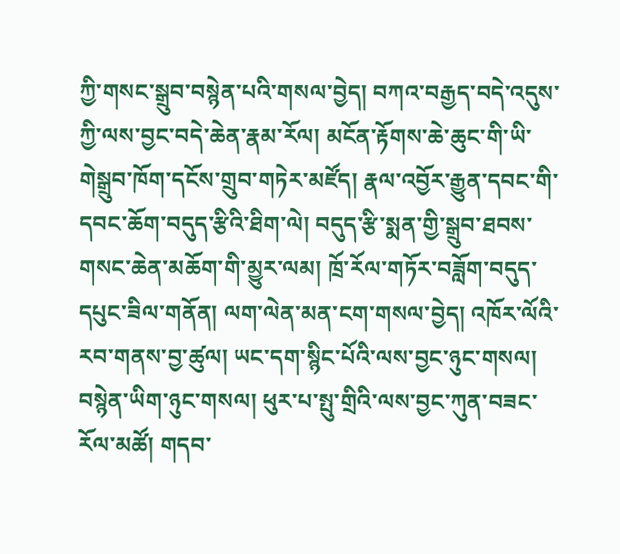ཀྱི་གསང་སྒྲུབ་བསྙེན་པའི་གསལ་བྱེད། བཀའ་བརྒྱད་བདེ་འདུས་ཀྱི་ལས་བྱང་བདེ་ཆེན་རྣམ་རོལ། མངོན་རྟོགས་ཆེ་ཆུང་གི་ཡི་གེསྒྲུབ་ཁོག་དངོས་གྲུབ་གཏེར་མཛོད། རྣལ་འབྱོར་རྒྱུན་དབང་གི་དབང་ཆོག་བདུད་རྩིའི་ཐིག་ལེ། བདུད་རྩི་སྨན་གྱི་སྒྲུབ་ཐབས་གསང་ཆེན་མཆོག་གི་མྱུར་ལམ། ཁྲོ་རོལ་གཏོར་བཟློག་བདུད་དཔུང་ཟིལ་གནོན། ལག་ལེན་མན་ངག་གསལ་བྱེད། འཁོར་ལོའི་རབ་གནས་བྱ་ཚུལ། ཡང་དག་སྙིང་པོའི་ལས་བྱང་ཉུང་གསལ། བསྙེན་ཡིག་ཉུང་གསལ། ཕུར་པ་སྤུ་གྲིའི་ལས་བྱང་ཀུན་བཟང་རོལ་མཚོ། གདབ་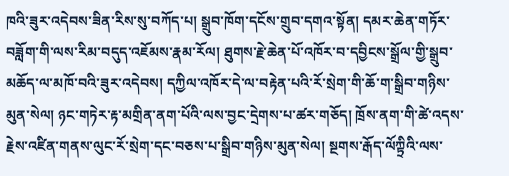ཁའི་ཟུར་འདེབས་ཟིན་རིས་སུ་བཀོད་པ། སྒྲུབ་ཁོག་དངོས་གྲུབ་དགའ་སྟོན། དམར་ཆེན་གཏོར་བཟློག་གི་ལས་རིམ་བདུད་འཇོམས་རྣམ་རོལ། ཐུགས་རྗེ་ཆེན་པོ་འཁོར་བ་དབྱིངས་སྒྲོལ་གྱི་སྒྲུབ་མཆོད་ལ་མཁོ་བའི་ཟུར་འདེབས། དཀྱིལ་འཁོར་དེ་ལ་བརྟེན་པའི་རོ་སྲེག་གི་ཆོ་ག་སྒྲིབ་གཉིས་མུན་སེལ། ཉང་གཏེར་རྟ་མགྲིན་ནག་པོའི་ལས་བྱང་དྲེགས་པ་ཚར་གཅོད། ཁྲོས་ནག་གི་ཚེ་འདས་རྗེས་འཛིན་གནས་ལུང་རོ་སྲེག་དང་བཅས་པ་སྒྲིབ་གཉིས་མུན་སེལ། སྔགས་རྒོད་ལོཀྟྲིའི་ལས་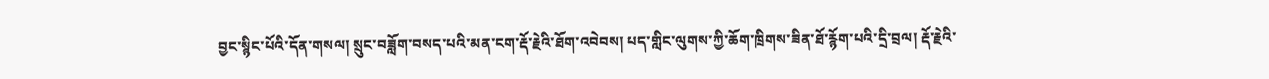བྱང་སྙིང་པོའི་དོན་གསལ། སྲུང་བཟློག་བསད་པའི་མན་ངག་རྡོ་རྗེའི་ཐོག་འབེབས། པད་གླིང་ལུགས་ཀྱི་ཆོག་ཁྲིགས་ཟིན་ཐོ་རྙོག་པའི་དྲི་བྲལ། རྡོ་རྗེའི་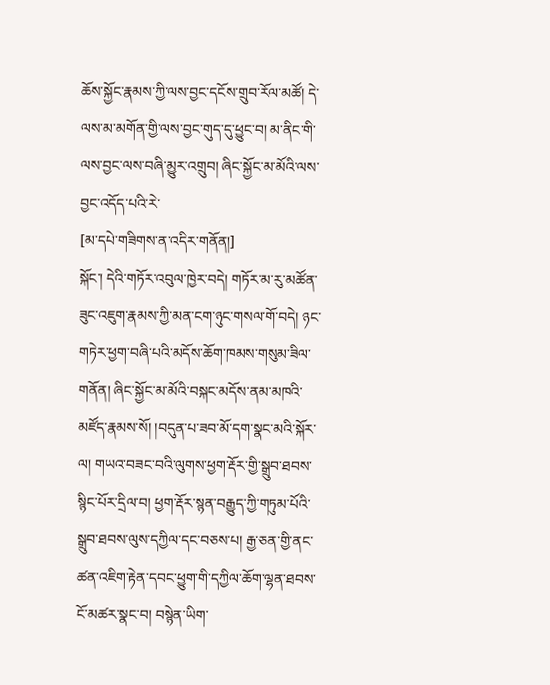ཆོས་སྐྱོང་རྣམས་ཀྱི་ལས་བྱང་དངོས་གྲུབ་རོལ་མཚོ། དེ་ལས་མ་མགོན་གྱི་ལས་བྱང་གུད་དུ་ཕྱུང་བ། མ་ནིང་གི་ལས་བྱང་ལས་བཞི་མྱུར་འགྲུབ། ཞིང་སྐྱོང་མ་མོའི་ལས་བྱང་འདོད་པའི་རེ་
[མ་དཔེ་གཟིགས་ན་འདིར་གནོན།]
སྐོང་། དེའི་གཏོར་འབུལ་ཁྱེར་བདེ། གཏོར་མ་རུ་མཚོན་ཟུང་འཇུག་རྣམས་ཀྱི་མན་ངག་ཉུང་གསལ་གོ་བདེ། ཉང་གཏེར་ཕྱག་བཞི་པའི་མདོས་ཆོག་ཁམས་གསུམ་ཟིལ་གནོན། ཞིང་སྐྱོང་མ་མོའི་བསྐང་མདོས་ནམ་མཁའི་མཛོད་རྣམས་སོ། །བདུན་པ་ཟབ་མོ་དག་སྣང་མའི་སྐོར་ལ། གཡའ་བཟང་བའི་ལུགས་ཕྱག་རྡོར་གྱི་སྒྲུབ་ཐབས་སྙིང་པོར་དྲིལ་བ། ཕྱག་རྡོར་སྙན་བརྒྱུད་ཀྱི་གཏུམ་པོའི་སྒྲུབ་ཐབས་ལུས་དཀྱིལ་དང་བཅས་པ། རྒྱ་ཅན་གྱི་ནང་ཚན་འཇིག་རྟེན་དབང་ཕྱུག་གི་དཀྱིལ་ཆོག་ལྷན་ཐབས་ངོ་མཚར་སྣང་བ། བསྙེན་ཡིག་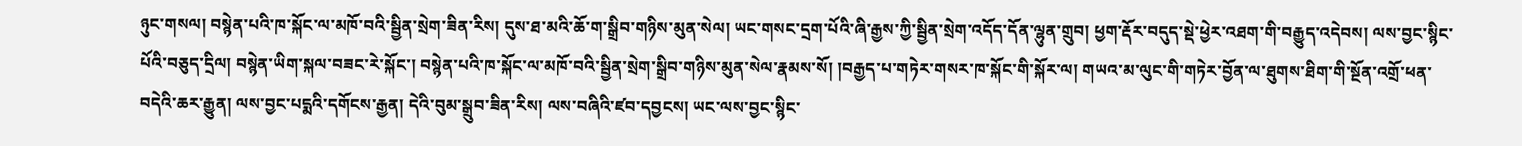ཉུང་གསལ། བསྙེན་པའི་ཁ་སྐོང་ལ་མཁོ་བའི་སྦྱིན་སྲེག་ཟིན་རིས། དུས་ཐ་མའི་ཆོ་ག་སྒྲིབ་གཉིས་མུན་སེལ། ཡང་གསང་དྲག་པོའི་ཞི་རྒྱས་ཀྱི་སྦྱིན་སྲེག་འདོད་དོན་ལྷུན་གྲུབ། ཕྱག་རྡོར་བདུད་སྡེ་ཕྱེར་འཐག་གི་བརྒྱུད་འདེབས། ལས་བྱང་སྙིང་པོའི་བཅུད་དྲིལ། བསྙེན་ཡིག་སྐལ་བཟང་རེ་སྐོང་། བསྙེན་པའི་ཁ་སྐོང་ལ་མཁོ་བའི་སྦྱིན་སྲེག་སྒྲིབ་གཉིས་མུན་སེལ་རྣམས་སོ། །བརྒྱད་པ་གཏེར་གསར་ཁ་སྐོང་གི་སྐོར་ལ། གཡའ་མ་ལུང་གི་གཏེར་བྱོན་ལ་ཐུགས་ཐིག་གི་སྔོན་འགྲོ་ཕན་བདེའི་ཆར་རྒྱུན། ལས་བྱང་པདྨའི་དགོངས་རྒྱན། དེའི་བུམ་སྒྲུབ་ཟིན་རིས། ལས་བཞིའི་ཛབ་དབྱངས། ཡང་ལས་བྱང་སྙིང་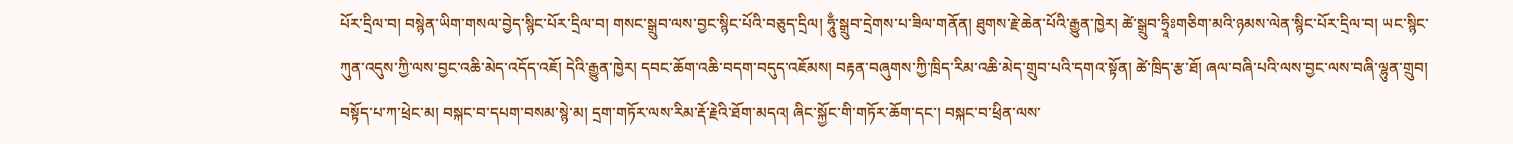པོར་དྲིལ་བ། བསྙེན་ཡིག་གསལ་བྱེད་སྙིང་པོར་དྲིལ་བ། གསང་སྒྲུབ་ལས་བྱང་སྙིང་པོའི་བཅུད་དྲིལ། ཧཱུྃ་སྒྲུབ་དྲེགས་པ་ཟིལ་གནོན། ཐུགས་རྗེ་ཆེན་པོའི་རྒྱུན་ཁྱེར། ཚེ་སྒྲུབ་ཧྲཱིཿགཅིག་མའི་ཉམས་ལེན་སྙིང་པོར་དྲིལ་བ། ཡང་སྙིང་ཀུན་འདུས་ཀྱི་ལས་བྱང་འཆི་མེད་འདོད་འཇོ། དེའི་རྒྱུན་ཁྱེར། དབང་ཆོག་འཆི་བདག་བདུད་འཇོམས། བརྟན་བཞུགས་ཀྱི་ཁྲིད་རིམ་འཆི་མེད་གྲུབ་པའི་དགའ་སྟོན། ཚེ་ཁྲིད་རྩ་ཐོ། ཞལ་བཞི་པའི་ལས་བྱང་ལས་བཞི་ལྷུན་གྲུབ། བསྟོད་པ་ཀ་ཕྲེང་མ། བསྐང་བ་དཔག་བསམ་སྙེ་མ། དྲག་གཏོར་ལས་རིམ་རྡོ་རྗེའི་ཐོག་མདའ། ཞིང་སྐྱོང་གི་གཏོར་ཆོག་དང་། བསྐང་བ་ཕྲིན་ལས་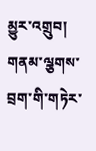མྱུར་འགྲུབ། གནམ་ལྕགས་བྲག་གི་གཏེར་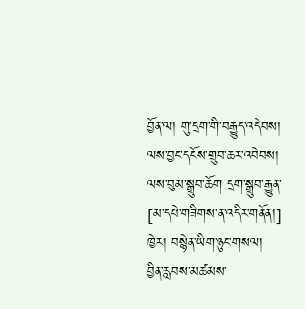བྱོན་ལ། གུ་དྲག་གི་བརྒྱུད་འདེབས། ལས་བྱང་དངོས་གྲུབ་ཆར་འབེབས། ལས་བུམ་སྒྲུབ་ཆོག དྲག་སྒྲུབ་རྒྱུན་
[མ་དཔེ་གཟིགས་ན་འདིར་གནོན།]
ཁྱེར། བསྙེན་ཡིག་ཉུང་གསལ། བྱིན་རླབས་མཚམས་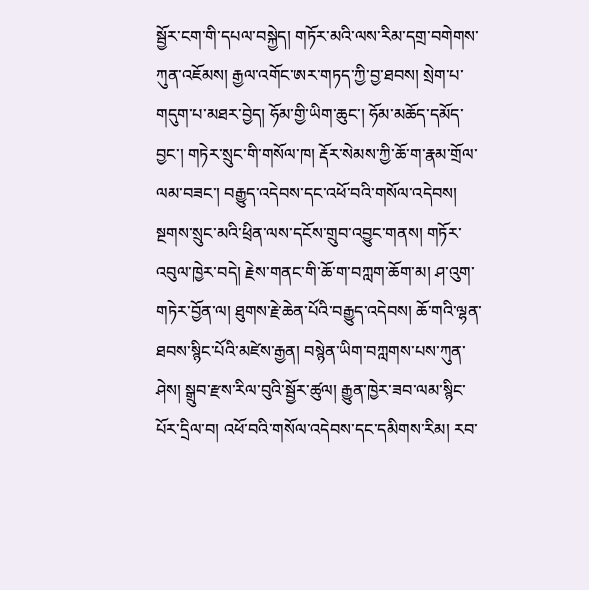སྦྱོར་ངག་གི་དཔལ་བསྐྱེད། གཏོར་མའི་ལས་རིམ་དགྲ་བགེགས་ཀུན་འཇོམས། རྒྱལ་འགོང་ཨར་གཏད་ཀྱི་བྱ་ཐབས། སྲེག་པ་གདུག་པ་མཐར་བྱེད། ཧོམ་གྱི་ཡིག་ཆུང་། ཧོམ་མཆོད་དམོད་བྱང་། གཏེར་སྲུང་གི་གསོལ་ཁ། རྡོར་སེམས་ཀྱི་ཆོ་ག་རྣམ་གྲོལ་ལམ་བཟང་། བརྒྱུད་འདེབས་དང་འཕོ་བའི་གསོལ་འདེབས། སྔགས་སྲུང་མའི་ཕྲིན་ལས་དངོས་གྲུབ་འབྱུང་གནས། གཏོར་འབུལ་ཁྱེར་བདེ། རྗེས་གནང་གི་ཆོ་ག་བཀླག་ཆོག་མ། ཤ་འུག་གཏེར་བྱོན་ལ། ཐུགས་རྗེ་ཆེན་པོའི་བརྒྱུད་འདེབས། ཆོ་གའི་ལྷན་ཐབས་སྙིང་པོའི་མཛེས་རྒྱན། བསྙེན་ཡིག་བཀླགས་པས་ཀུན་ཤེས། སྒྲུབ་རྫས་རིལ་བུའི་སྦྱོར་ཚུལ། རྒྱུན་ཁྱེར་ཟབ་ལམ་སྙིང་པོར་དྲིལ་བ། འཕོ་བའི་གསོལ་འདེབས་དང་དམིགས་རིམ། རབ་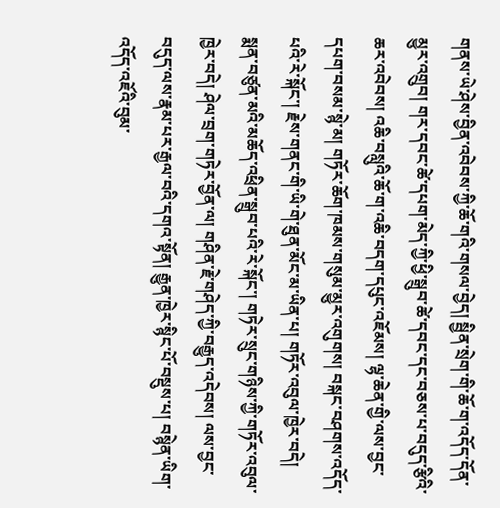གནས་ཡེ་ཤེས་བྱིན་འབེབས་ཀྱི་ཆོ་གའི་གསལ་བྱེད། སྦྱིན་སྲེག་གི་ཆོ་ག་འདོད་དོན་མྱུར་འགྲུབ། གར་དབང་ཚེ་དཔག་མེད་ཀྱི་ཕྱི་སྒྲུབ་ཚེ་དབང་དང་བཅས་པ་བདུད་རྩིའི་ཆར་འབེབས། འཆི་བསླུའི་ཆོ་ག་འཆི་བདག་དཔུང་འཇོམས། ལྷ་ཆེན་གྱི་ལས་བྱང་དཔག་བསམ་སྙེ་མ། གཏོར་ཆོག་ཁམས་གསུམ་མྱུར་འགུགས། བསྐང་བཤགས་འདོད་པའི་རེ་སྐོང་། རྗེས་གནང་གི་ཡི་གེ་ཐུན་མོང་མ་ཡིན་པ། གཏོར་འབུལ་ཁྱེར་བདེ། སྨན་བཙུན་མའི་མཆོད་འཕྲིན་སྒྲུབ་པའི་རེ་སྐོང་། གཏེར་སྲུང་གཉིས་ཀྱི་གཏོར་འབུལ་ཁྱེར་བདེ། ཤེལ་བྲག་གཏེར་བྱོན་ལ། གཤིན་རྗེ་གཤེད་ཀྱི་བརྒྱུད་འདེབས། ལས་བྱང་བདུད་ལས་རྣམ་པར་རྒྱལ་བའི་དགའ་སྟོན། རྒྱུན་ཁྱེར་སྙིང་པོ་བསྡུས་པ། བསྙེན་ཡིག་འདོད་འཇོའི་བུམ་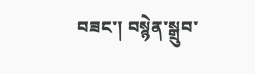བཟང་། བསྙེན་སྒྲུབ་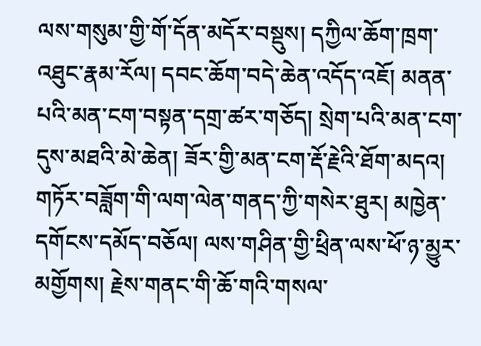ལས་གསུམ་གྱི་གོ་དོན་མདོར་བསྡུས། དཀྱིལ་ཆོག་ཁྲག་འཐུང་རྣམ་རོལ། དབང་ཆོག་བདེ་ཆེན་འདོད་འཇོ། མནན་པའི་མན་ངག་བསྟན་དགྲ་ཚར་གཅོད། སྲེག་པའི་མན་ངག་དུས་མཐའི་མེ་ཆེན། ཟོར་གྱི་མན་ངག་རྡོ་རྗེའི་ཐོག་མདའ། གཏོར་བཟློག་གི་ལག་ལེན་གནད་ཀྱི་གསེར་ཐུར། མཁྱེན་དགོངས་དམོད་བཅོལ། ལས་གཤིན་གྱི་ཕྲིན་ལས་ཕོ་ཉ་མྱུར་མགྱོགས། རྗེས་གནང་གི་ཆོ་གའི་གསལ་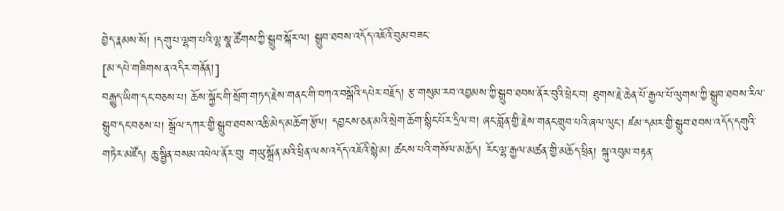བྱེད་རྣམས་སོ། །དགུ་པ་ལྷག་པའི་ལྷ་སྣ་ཚོགས་ཀྱི་སྒྲུབ་སྐོར་ལ། སྒྲུབ་ཐབས་འདོད་འཇོའི་བུམ་བཟང་
[མ་དཔེ་གཟིགས་ན་འདིར་གནོན།]
བརྒྱུད་ཡིག་དང་བཅས་པ། ཆོས་སྐྱོང་གི་སྲོག་གཏད་རྗེས་གནང་གི་བཀའ་བསྒོའི་དཔེར་བརྗོད། རྩ་གསུམ་རབ་འབྱམས་ཀྱི་སྒྲུབ་ཐབས་ནོར་བུའི་ཕྲེང་བ། ཐུགས་རྗེ་ཆེན་པོ་རྒྱལ་པོ་ལུགས་ཀྱི་སྒྲུབ་ཐབས་རིལ་སྒྲུབ་དང་བཅས་པ། སྒྲོལ་དཀར་གྱི་སྒྲུབ་ཐབས་འཆི་མེད་མཆོག་རྩོལ། དབྱངས་ཅན་མའི་སྲེག་ཆོག་སྙིང་པོར་དྲིལ་བ། ཞང་བློན་གྱི་རྗེས་གནང་གྲུབ་པའི་ཞལ་ལུང་། ཛམ་དམར་གྱི་སྒྲུབ་ཐབས་འདོད་དགུའི་གཏེར་མཛོད། ཆུ་སྦྱིན་བསམ་འཕེལ་ནོར་བུ། གཡུ་སྒྲོན་མའི་ཕྲིན་ལས་འདོད་འཇོའི་སྙེ་མ། ཚངས་པའི་གསོལ་མཆོད། རོང་ལྷ་རྒྱལ་མཚན་གྱི་མཆོད་ཕྲིན། སྐུ་འབུམ་བརྟན་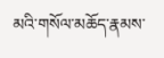མའི་གསོལ་མཆོད་རྣམས་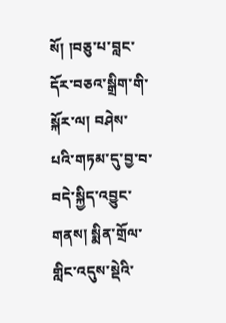སོ། །བཅུ་པ་བླང་དོར་བཅའ་སྒྲིག་གི་སྐོར་ལ། བཤེས་པའི་གཏམ་དུ་བྱ་བ་བདེ་སྐྱིད་འབྱུང་གནས། སྨིན་གྲོལ་གླིང་འདུས་སྡེའི་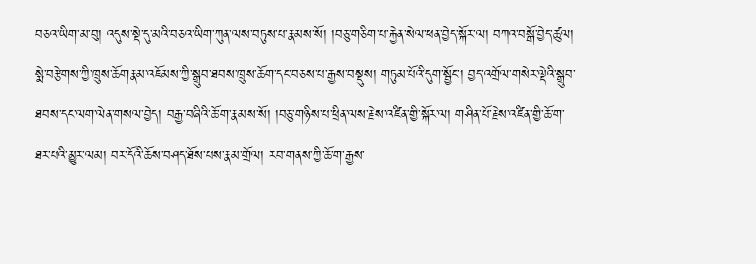བཅའ་ཡིག་མ་བུ། འདུས་སྡེ་དུ་མའི་བཅའ་ཡིག་ཀུན་ལས་བཏུས་པ་རྣམས་སོ། །བཅུ་གཅིག་པ་རྐྱེན་སེལ་ཕན་བྱེད་སྐོར་ལ། བཀའ་བསྒོ་བྱེད་ཚུལ། སྨེ་བརྩེགས་ཀྱི་ཁྲུས་ཆོགརྣམ་འཇོམས་ཀྱི་སྒྲུབ་ཐབས་ཁྲུས་ཆོག་དང་བཅས་པ་རྒྱས་བསྡུས། གཏུམ་པོའི་དུག་སྦྱོང་། བྱད་འགྲོལ་གསེར་ལྡེའི་སྒྲུབ་ཐབས་དང་ལག་ལེན་གསལ་བྱེད། བརྒྱ་བཞིའི་ཆོ་ག་རྣམས་སོ། །བཅུ་གཉིས་པ་ཕྲིན་ལས་རྗེས་འཛིན་གྱི་སྐོར་ལ། གཤིན་པོ་རྗེས་འཛིན་གྱི་ཆོ་ག་ཐར་པའི་མྱུར་ལམ། བར་དོའི་ཆོས་བཤད་ཐོས་པས་རྣམ་གྲོལ། རབ་གནས་ཀྱི་ཆོ་ག་རྒྱས་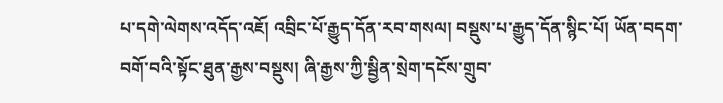པ་དགེ་ལེགས་འདོད་འཇོ། འབྲིང་པོ་རྒྱུད་དོན་རབ་གསལ། བསྡུས་པ་རྒྱུད་དོན་སྙིང་པོ། ཡོན་བདག་བགོ་བའི་སྟོང་ཐུན་རྒྱས་བསྡུས། ཞི་རྒྱས་ཀྱི་སྦྱིན་སྲེག་དངོས་གྲུབ་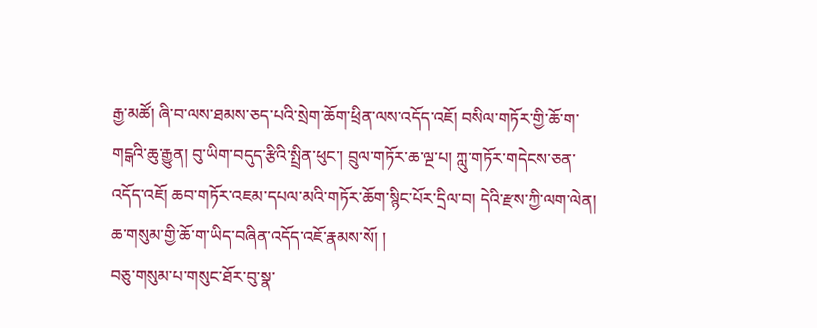རྒྱ་མཚོ། ཞི་བ་ལས་ཐམས་ཅད་པའི་སྲེག་ཆོག་ཕྲིན་ལས་འདོད་འཇོ། བསིལ་གཏོར་གྱི་ཆོ་ག་གངྒའི་ཆུ་རྒྱུན། བུ་ཡིག་བདུད་རྩིའི་སྤྲིན་ཕུང་། བྲུལ་གཏོར་ཆ་ལྔ་པ། ཀླུ་གཏོར་གདེངས་ཅན་འདོད་འཇོ། ཆབ་གཏོར་འཇམ་དཔལ་མའི་གཏོར་ཆོག་སྙིང་པོར་དྲིལ་བ། དེའི་རྫས་ཀྱི་ལག་ལེན། ཆ་གསུམ་གྱི་ཆོ་ག་ཡིད་བཞིན་འདོད་འཇོ་རྣམས་སོ། །
བཅུ་གསུམ་པ་གསུང་ཐོར་བུ་སྣ་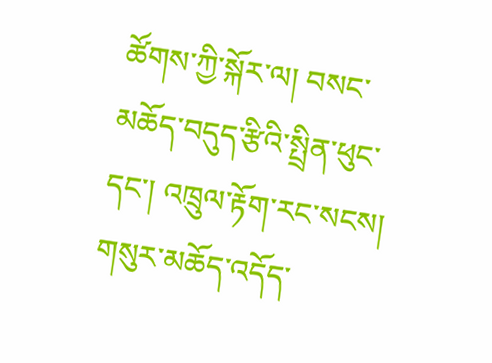ཚོགས་ཀྱི་སྐོར་ལ། བསང་མཆོད་བདུད་རྩིའི་སྤྲིན་ཕུང་དང་། འཁྲུལ་རྟོག་རང་སངས། གསུར་མཆོད་འདོད་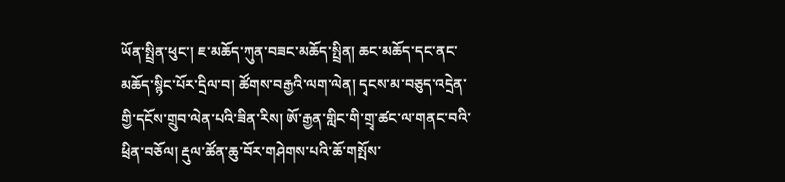ཡོན་སྤྲིན་ཕུང་། ཇ་མཆོད་ཀུན་བཟང་མཆོད་སྤྲིན། ཆང་མཆོད་དང་ནང་མཆོད་སྙིང་པོར་དྲིལ་བ། ཚོགས་བརྒྱའི་ལག་ལེན། དྭངས་མ་བཅུད་འདྲེན་གྱི་དངོས་གྲུབ་ལེན་པའི་ཟིན་རིས། ཨོ་རྒྱན་གླིང་གི་གྲྭ་ཚང་ལ་གནང་བའི་ཕྲིན་བཅོལ། རྡུལ་ཚོན་ཆུ་བོར་གཤེགས་པའི་ཆོ་གསྤོས་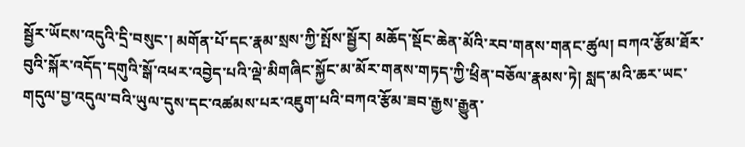སྦྱོར་ཡོངས་འདུའི་དྲི་བསུང་། མགོན་པོ་དང་རྣམ་སྲས་ཀྱི་སྤོས་སྦྱོར། མཆོད་སྡོང་ཆེན་མོའི་རབ་གནས་གནང་ཚུལ། བཀའ་རྩོམ་ཐོར་བུའི་སྐོར་འདོད་དགུའི་སྒོ་འཕར་འབྱེད་པའི་ལྡེ་མིགཞིང་སྐྱོང་མ་མོར་གནས་གཏད་ཀྱི་ཕྲིན་བཅོལ་རྣམས་ཏེ། སླད་མའི་ཆར་ཡང་གདུལ་བྱ་འདུལ་བའི་ཡུལ་དུས་དང་འཚམས་པར་འཇུག་པའི་བཀའ་རྩོམ་ཟབ་རྒྱས་རྒྱུན་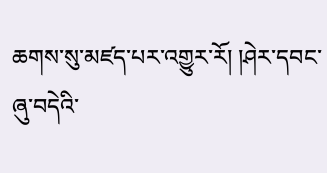ཆགས་སུ་མཛད་པར་འགྱུར་རོ། །ཤེར་དབང་ཞུ་བདེའི་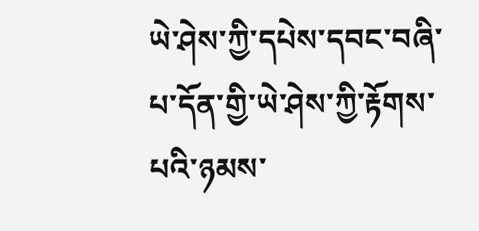ཡེ་ཤེས་ཀྱི་དཔེས་དབང་བཞི་པ་དོན་གྱི་ཡེ་ཤེས་ཀྱི་རྟོགས་པའི་ཉམས་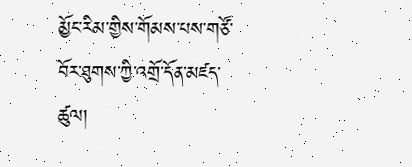མྱོང་རིམ་གྱིས་གོམས་པས་གཙོ་བོར་ཐུགས་ཀྱི་འགྲོ་དོན་མཛད་ཚུལ།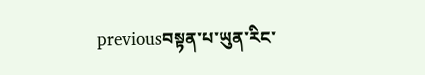previousབསྟན་པ་ཡུན་རིང་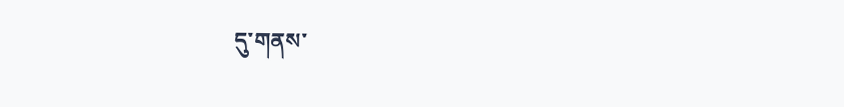དུ་གནས་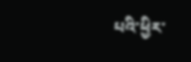པའི་ཕྱིར་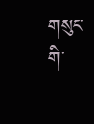གསུང་གི་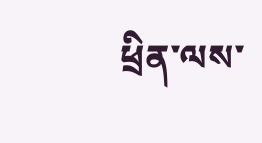ཕྲིན་ལས་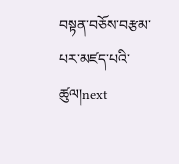བསྟན་བཅོས་བརྩམ་པར་མཛད་པའི་ཚུལ།next